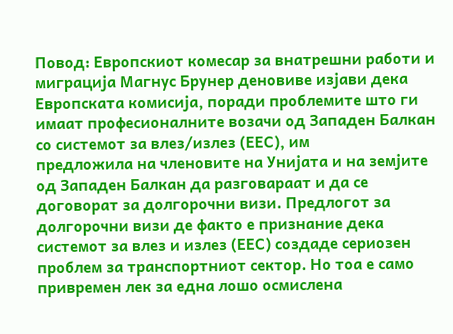Повод: Европскиот комесар за внатрешни работи и миграција Магнус Брунер деновиве изјави дека Европската комисија, поради проблемите што ги имаат професионалните возачи од Западен Балкан со системот за влез/излез (ЕЕС), им
предложила на членовите на Унијата и на земјите од Западен Балкан да разговараат и да се договорат за долгорочни визи. Предлогот за долгорочни визи де факто е признание дека системот за влез и излез (ЕЕС) создаде сериозен проблем за транспортниот сектор. Но тоа е само привремен лек за една лошо осмислена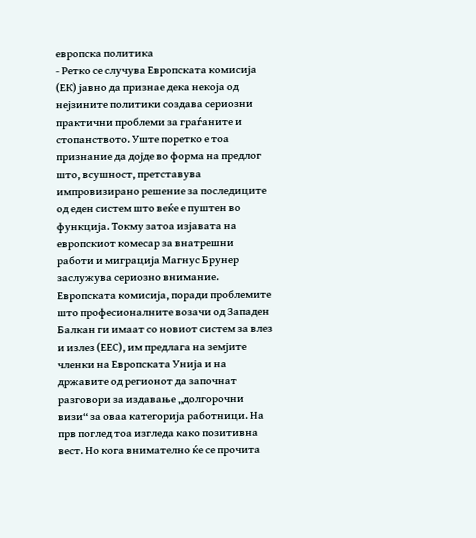европска политика
- Ретко се случува Европската комисија (ЕК) јавно да признае дека некоја од нејзините политики создава сериозни практични проблеми за граѓаните и стопанството. Уште поретко е тоа признание да дојде во форма на предлог што, всушност, претставува импровизирано решение за последиците од еден систем што веќе е пуштен во функција. Токму затоа изјавата на европскиот комесар за внатрешни работи и миграција Магнус Брунер заслужува сериозно внимание. Европската комисија, поради проблемите што професионалните возачи од Западен Балкан ги имаат со новиот систем за влез и излез (ЕЕС), им предлага на земјите членки на Европската Унија и на државите од регионот да започнат разговори за издавање „долгорочни визи“ за оваа категорија работници. На прв поглед тоа изгледа како позитивна вест. Но кога внимателно ќе се прочита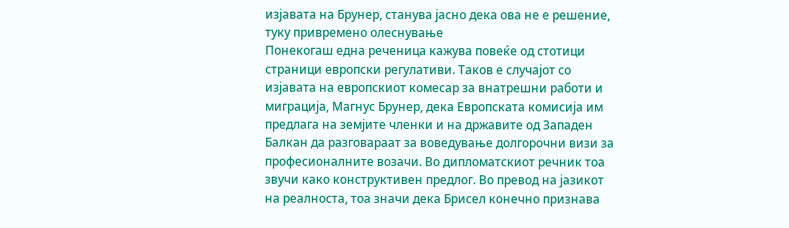изјавата на Брунер, станува јасно дека ова не е решение, туку привремено олеснување
Понекогаш една реченица кажува повеќе од стотици страници европски регулативи. Таков е случајот со изјавата на европскиот комесар за внатрешни работи и миграција, Магнус Брунер, дека Европската комисија им предлага на земјите членки и на државите од Западен Балкан да разговараат за воведување долгорочни визи за професионалните возачи. Во дипломатскиот речник тоа звучи како конструктивен предлог. Во превод на јазикот на реалноста, тоа значи дека Брисел конечно признава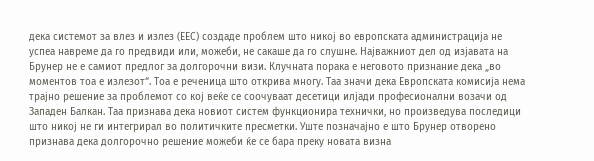дека системот за влез и излез (ЕЕС) создаде проблем што никој во европската администрација не успеа навреме да го предвиди или, можеби, не сакаше да го слушне. Најважниот дел од изјавата на Брунер не е самиот предлог за долгорочни визи. Клучната порака е неговото признание дека „во моментов тоа е излезот“. Тоа е реченица што открива многу. Таа значи дека Европската комисија нема трајно решение за проблемот со кој веќе се соочуваат десетици илјади професионални возачи од Западен Балкан. Таа признава дека новиот систем функционира технички, но произведува последици што никој не ги интегрирал во политичките пресметки. Уште позначајно е што Брунер отворено признава дека долгорочно решение можеби ќе се бара преку новата визна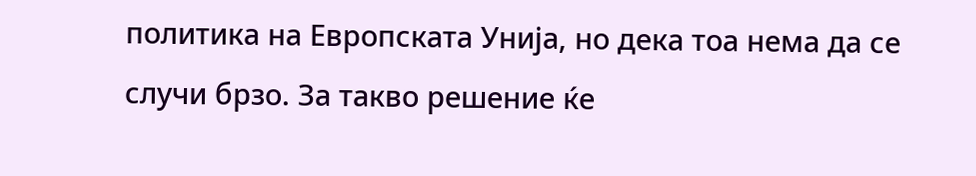политика на Европската Унија, но дека тоа нема да се случи брзо. За такво решение ќе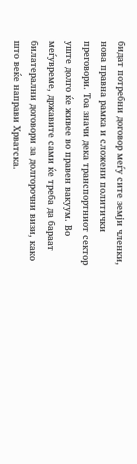бидат потребни договор меѓу сите земји членки, нова правна рамка и сложени политички преговори. Тоа значи дека транспортниот сектор уште долго ќе живее во правен вакуум. Во меѓувреме, државите сами ќе треба да бараат билатерални договори за долгорочни визи, како што веќе направи Хрватска.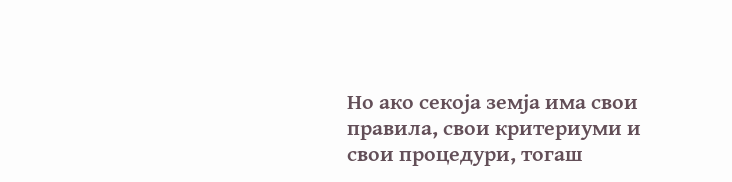Но ако секоја земја има свои правила, свои критериуми и свои процедури, тогаш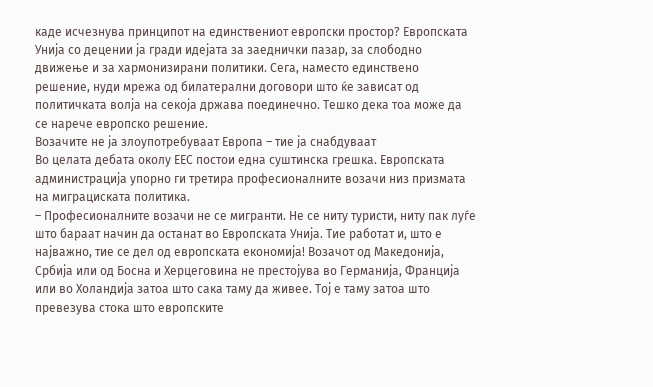каде исчезнува принципот на единствениот европски простор? Европската Унија со децении ја гради идејата за заеднички пазар, за слободно движење и за хармонизирани политики. Сега, наместо единствено решение, нуди мрежа од билатерални договори што ќе зависат од политичката волја на секоја држава поединечно. Тешко дека тоа може да се нарече европско решение.
Возачите не ја злоупотребуваат Европа – тие ја снабдуваат
Во целата дебата околу ЕЕС постои една суштинска грешка. Европската администрација упорно ги третира професионалните возачи низ призмата на миграциската политика.
– Професионалните возачи не се мигранти. Не се ниту туристи, ниту пак луѓе што бараат начин да останат во Европската Унија. Тие работат и, што е најважно, тие се дел од европската економија! Возачот од Македонија, Србија или од Босна и Херцеговина не престојува во Германија, Франција или во Холандија затоа што сака таму да живее. Тој е таму затоа што превезува стока што европските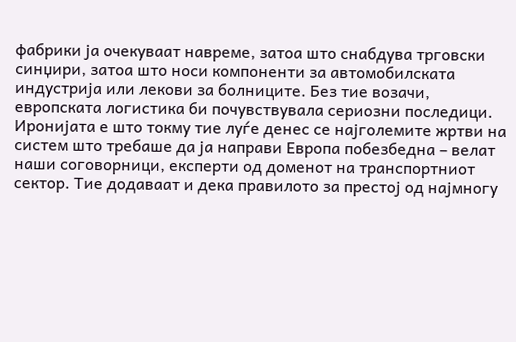фабрики ја очекуваат навреме, затоа што снабдува трговски синџири, затоа што носи компоненти за автомобилската индустрија или лекови за болниците. Без тие возачи, европската логистика би почувствувала сериозни последици. Иронијата е што токму тие луѓе денес се најголемите жртви на систем што требаше да ја направи Европа побезбедна – велат наши соговорници, експерти од доменот на транспортниот сектор. Тие додаваат и дека правилото за престој од најмногу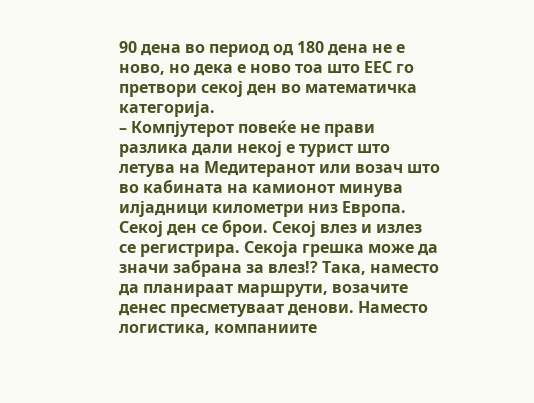90 дена во период од 180 дена не е ново, но дека е ново тоа што ЕЕС го претвори секој ден во математичка категорија.
– Компјутерот повеќе не прави разлика дали некој е турист што летува на Медитеранот или возач што во кабината на камионот минува илјадници километри низ Европа. Секој ден се брои. Секој влез и излез се регистрира. Секоја грешка може да значи забрана за влез!? Така, наместо да планираат маршрути, возачите денес пресметуваат денови. Наместо логистика, компаниите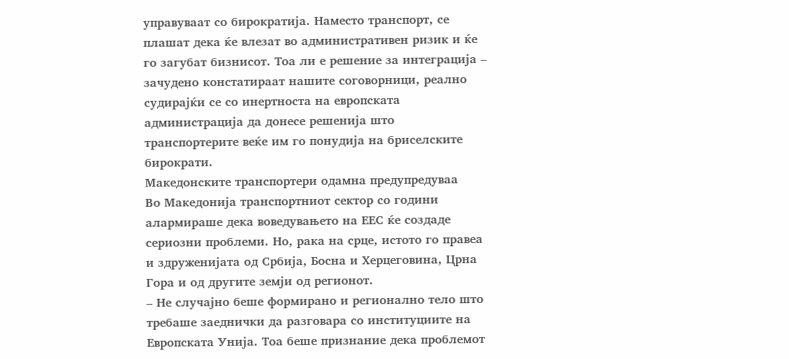управуваат со бирократија. Наместо транспорт, се плашат дека ќе влезат во административен ризик и ќе го загубат бизнисот. Тоа ли е решение за интеграција – зачудено констатираат нашите соговорници, реално судирајќи се со инертноста на европската администрација да донесе решенија што транспортерите веќе им го понудија на бриселските бирократи.
Македонските транспортери одамна предупредуваа
Во Македонија транспортниот сектор со години алармираше дека воведувањето на ЕЕС ќе создаде сериозни проблеми. Но, рака на срце, истото го правеа и здруженијата од Србија, Босна и Херцеговина, Црна Гора и од другите земји од регионот.
– Не случајно беше формирано и регионално тело што требаше заеднички да разговара со институциите на Европската Унија. Тоа беше признание дека проблемот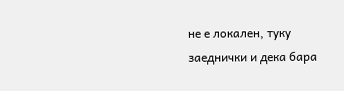не е локален, туку заеднички и дека бара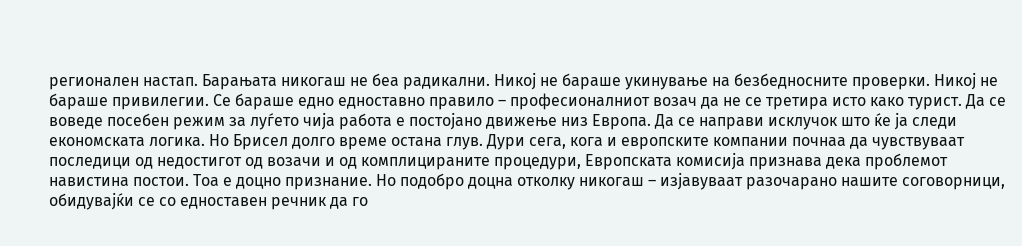регионален настап. Барањата никогаш не беа радикални. Никој не бараше укинување на безбедносните проверки. Никој не бараше привилегии. Се бараше едно едноставно правило – професионалниот возач да не се третира исто како турист. Да се воведе посебен режим за луѓето чија работа е постојано движење низ Европа. Да се направи исклучок што ќе ја следи економската логика. Но Брисел долго време остана глув. Дури сега, кога и европските компании почнаа да чувствуваат последици од недостигот од возачи и од комплицираните процедури, Европската комисија признава дека проблемот навистина постои. Тоа е доцно признание. Но подобро доцна отколку никогаш – изјавуваат разочарано нашите соговорници, обидувајќи се со едноставен речник да го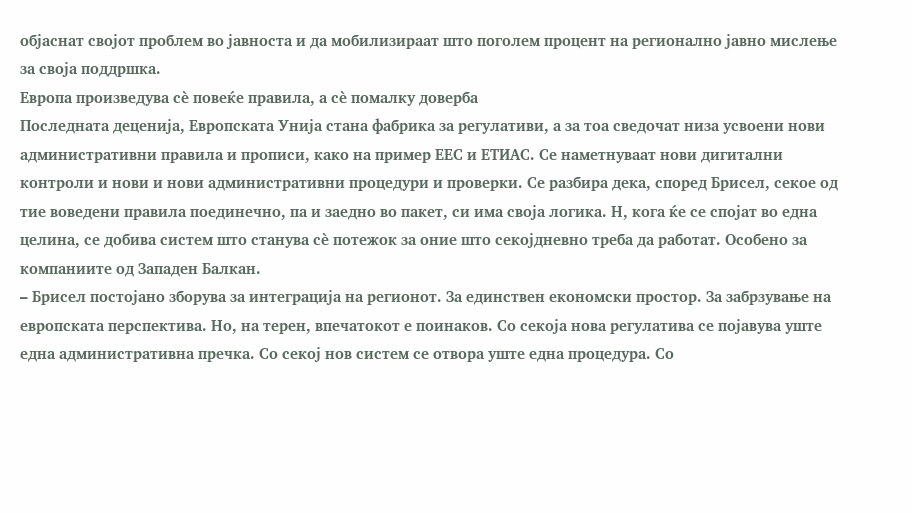објаснат својот проблем во јавноста и да мобилизираат што поголем процент на регионално јавно мислење за своја поддршка.
Европа произведува сè повеќе правила, а сè помалку доверба
Последната деценија, Европската Унија стана фабрика за регулативи, а за тоа сведочат низа усвоени нови административни правила и прописи, како на пример ЕЕС и ЕТИАС. Се наметнуваат нови дигитални контроли и нови и нови административни процедури и проверки. Се разбира дека, според Брисел, секое од тие воведени правила поединечно, па и заедно во пакет, си има своја логика. Н, кога ќе се спојат во една целина, се добива систем што станува сè потежок за оние што секојдневно треба да работат. Особено за компаниите од Западен Балкан.
– Брисел постојано зборува за интеграција на регионот. За единствен економски простор. За забрзување на европската перспектива. Но, на терен, впечатокот е поинаков. Со секоја нова регулатива се појавува уште една административна пречка. Со секој нов систем се отвора уште една процедура. Со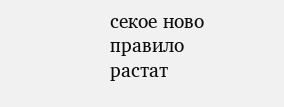секое ново правило растат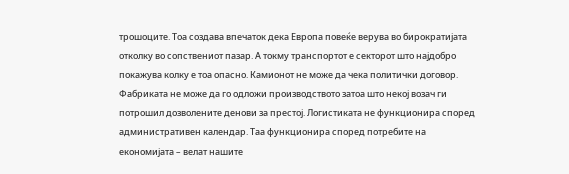трошоците. Тоа создава впечаток дека Европа повеќе верува во бирократијата отколку во сопствениот пазар. А токму транспортот е секторот што најдобро покажува колку е тоа опасно. Камионот не може да чека политички договор. Фабриката не може да го одложи производството затоа што некој возач ги потрошил дозволените денови за престој. Логистиката не функционира според административен календар. Таа функционира според потребите на економијата – велат нашите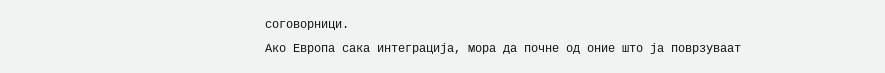соговорници.
Ако Европа сака интеграција, мора да почне од оние што ја поврзуваат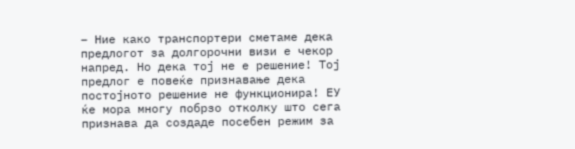– Ние како транспортери сметаме дека предлогот за долгорочни визи е чекор напред. Но дека тој не е решение! Тој предлог е повеќе признавање дека постојното решение не функционира! ЕУ ќе мора многу побрзо отколку што сега признава да создаде посебен режим за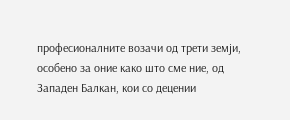професионалните возачи од трети земји, особено за оние како што сме ние, од Западен Балкан, кои со децении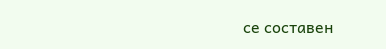се составен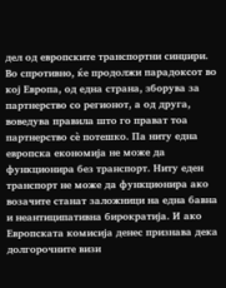дел од европските транспортни синџири. Во спротивно, ќе продолжи парадоксот во кој Европа, од една страна, зборува за партнерство со регионот, а од друга, воведува правила што го прават тоа партнерство сè потешко. Па ниту една европска економија не може да функционира без транспорт. Ниту еден транспорт не може да функционира ако возачите станат заложници на една бавна и неантиципативна бирократија. И ако Европската комисија денес признава дека долгорочните визи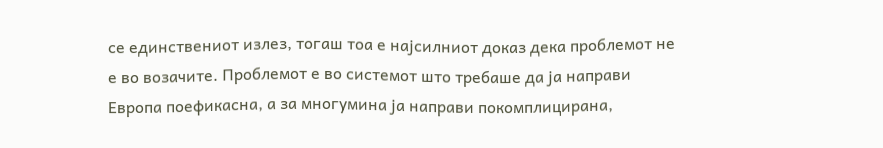се единствениот излез, тогаш тоа е најсилниот доказ дека проблемот не е во возачите. Проблемот е во системот што требаше да ја направи Европа поефикасна, а за многумина ја направи покомплицирана,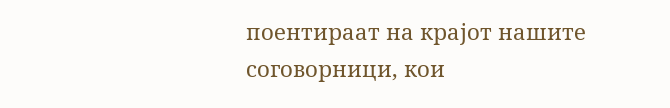поентираат на крајот нашите соговорници, кои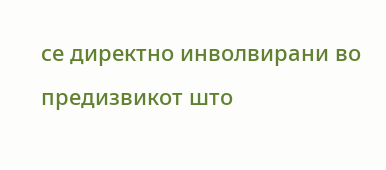се директно инволвирани во предизвикот што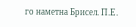го наметна Брисел. П.Е.